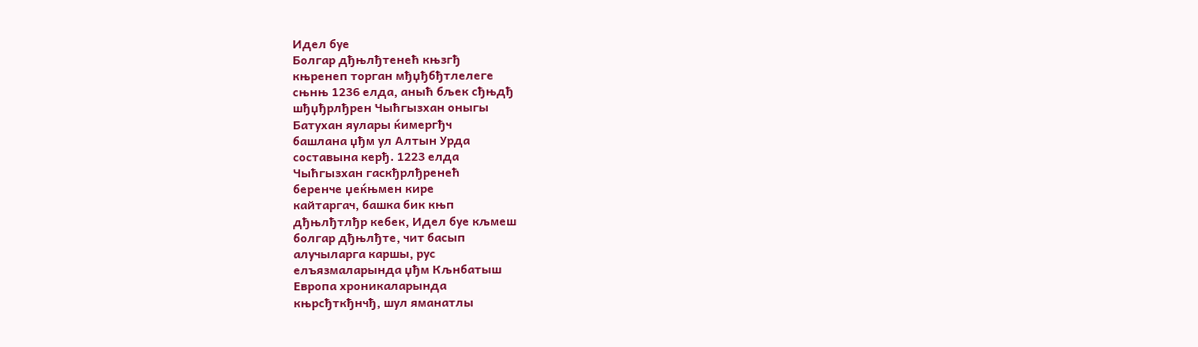Идел буе
Болгар дђњлђтенећ књзгђ
књренеп торган мђџђбђтлелеге
сњнњ 1236 елда, аныћ бљек сђњдђ
шђџђрлђрен Чыћгызхан оныгы
Батухан яулары ќимергђч
башлана џђм ул Алтын Урда
составына керђ. 1223 елда
Чыћгызхан гаскђрлђренећ
беренче џеќњмен кире
кайтаргач, башка бик књп
дђњлђтлђр кебек, Идел буе кљмеш
болгар дђњлђте, чит басып
алучыларга каршы, рус
елъязмаларында џђм Кљнбатыш
Европа хроникаларында
књрсђткђнчђ, шул яманатлы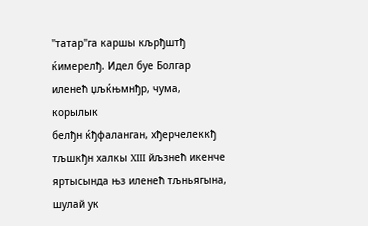"татар"га каршы кљрђштђ
ќимерелђ. Идел буе Болгар
иленећ џљќњмнђр, чума, корылык
белђн ќђфаланган, хђерчелеккђ
тљшкђн халкы XIII йљзнећ икенче
яртысында њз иленећ тљньягына,
шулай ук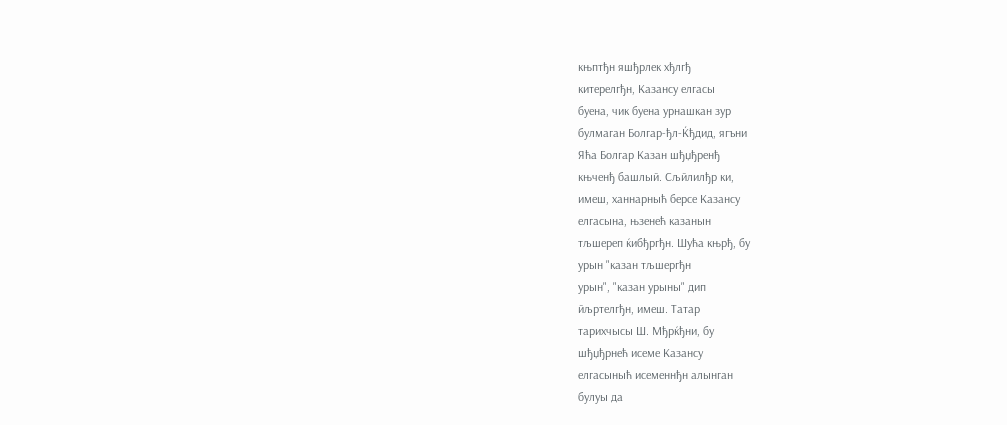књптђн яшђрлек хђлгђ
китерелгђн, Казансу елгасы
буена, чик буена урнашкан зур
булмаган Болгар-ђл-Ќђдид, ягъни
Яћа Болгар Казан шђџђренђ
књченђ башлый. Сљйлилђр ки,
имеш, ханнарныћ берсе Казансу
елгасына, њзенећ казанын
тљшереп ќибђргђн. Шућа књрђ, бу
урын "казан тљшергђн
урын", "казан урыны" дип
йљртелгђн, имеш. Татар
тарихчысы Ш. Мђрќђни, бу
шђџђрнећ исеме Казансу
елгасыныћ исеменнђн алынган
булуы да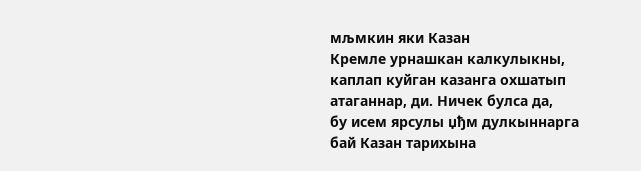мљмкин яки Казан
Кремле урнашкан калкулыкны,
каплап куйган казанга охшатып
атаганнар, ди. Ничек булса да,
бу исем ярсулы џђм дулкыннарга
бай Казан тарихына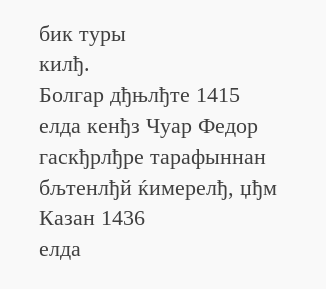бик туры
килђ.
Болгар дђњлђте 1415
елда кенђз Чуар Федор
гаскђрлђре тарафыннан
бљтенлђй ќимерелђ, џђм Казан 1436
елда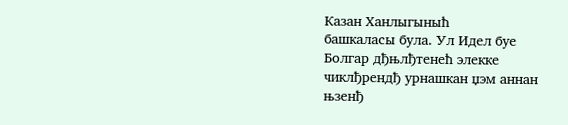Казан Ханлыгыныћ
башкаласы була. Ул Идел буе
Болгар дђњлђтенећ элекке
чиклђрендђ урнашкан џэм аннан
њзенђ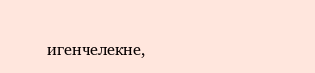игенчелекне,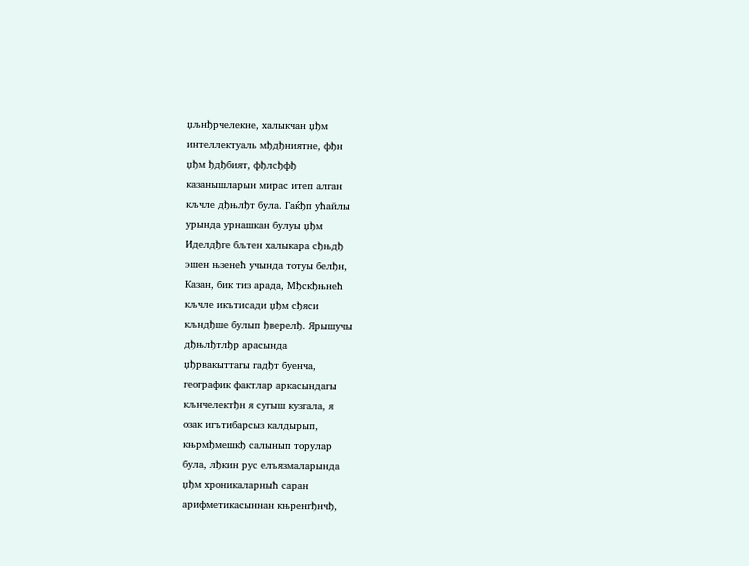џљнђрчелекне, халыкчан џђм
интеллектуаль мђдђниятне, фђн
џђм ђдђбият, фђлсђфђ
казанышларын мирас итеп алган
кљчле дђњлђт була. Гаќђп ућайлы
урында урнашкан булуы џђм
Иделдђге бљтен халыкара сђњдђ
эшен њзенећ учында тотуы белђн,
Казан, бик тиз арада, Мђскђњнећ
кљчле икътисади џђм сђяси
кљндђше булып ђверелђ. Ярышучы
дђњлђтлђр арасында
џђрвакыттагы гадђт буенча,
географик фактлар аркасындагы
кљнчелектђн я сугыш кузгала, я
озак игътибарсыз калдырып,
књрмђмешкђ салынып торулар
була, лђкин рус елъязмаларында
џђм хроникаларныћ саран
арифметикасыннан књренгђнчђ,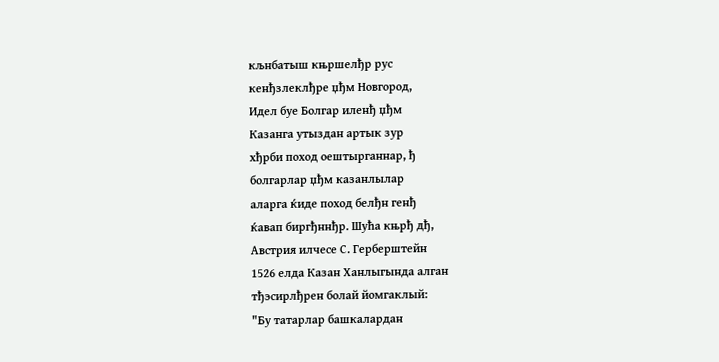кљнбатыш књршелђр рус
кенђзлеклђре џђм Новгород,
Идел буе Болгар иленђ џђм
Казанга утыздан артык зур
хђрби поход оештырганнар, ђ
болгарлар џђм казанлылар
аларга ќиде поход белђн генђ
ќавап биргђннђр. Шућа књрђ дђ,
Австрия илчесе С. Герберштейн
1526 елда Казан Ханлыгында алган
тђэсирлђрен болай йомгаклый:
"Бу татарлар башкалардан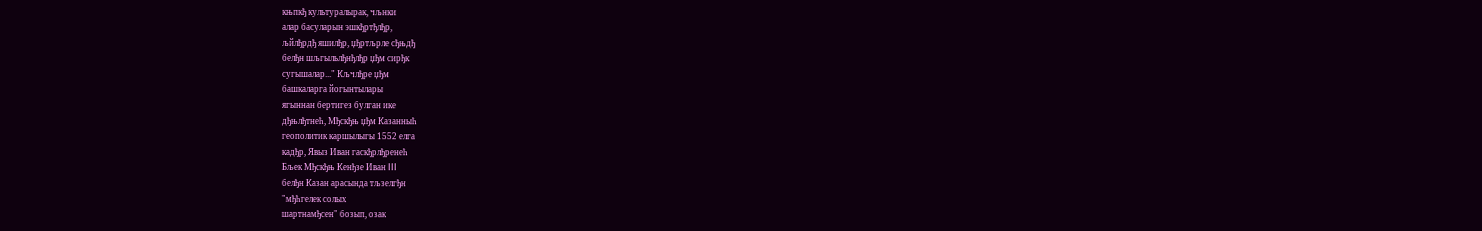књпкђ культуралырак, чљнки
алар басуларын эшкђртђлђр,
љйлђрдђ яшилђр, џђртљрле сђњдђ
белђн шљгыльлђнђлђр џђм сирђк
сугышалар..." Кљчлђре џђм
башкаларга йогынтылары
ягыннан бертигез булган ике
дђњлђтнећ, Мђскђњ џђм Казанныћ
геополитик каршылыгы 1552 елга
кадђр, Явыз Иван гаскђрлђренећ
Бљек Мђскђњ Кенђзе Иван III
белђн Казан арасында тљзелгђн
"мђћгелек солых
шартнамђсен" бозып, озак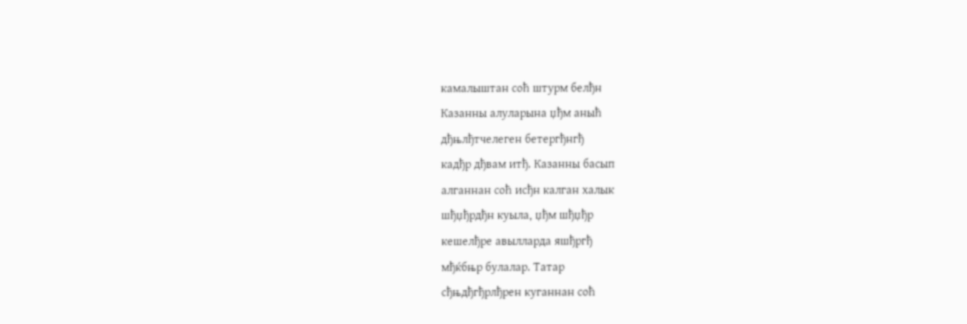камалыштан соћ штурм белђн
Казанны алуларына џђм аныћ
дђњлђтчелеген бетергђнгђ
кадђр дђвам итђ. Казанны басып
алганнан соћ исђн калган халык
шђџђрдђн куыла, џђм шђџђр
кешелђре авылларда яшђргђ
мђќбњр булалар. Татар
сђњдђгђрлђрен куганнан соћ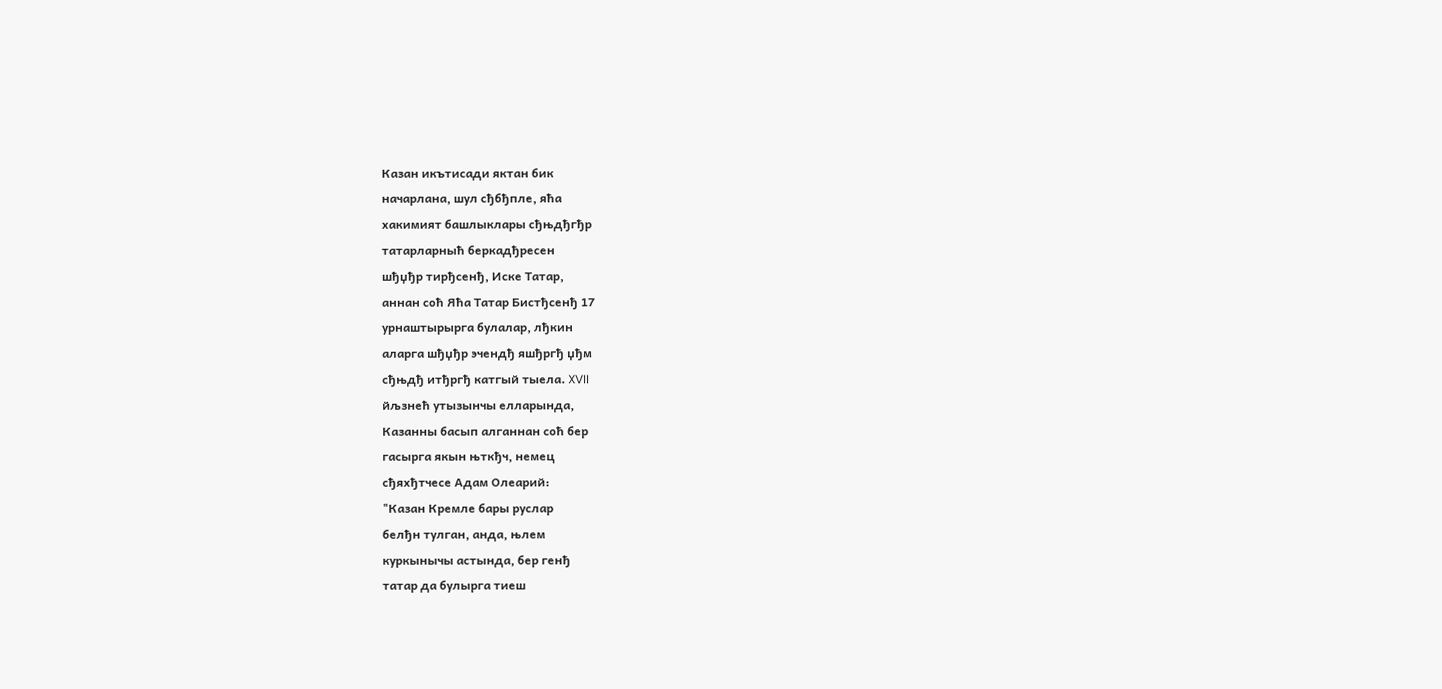Казан икътисади яктан бик
начарлана, шул сђбђпле, яћа
хакимият башлыклары сђњдђгђр
татарларныћ беркадђресен
шђџђр тирђсенђ, Иске Татар,
аннан соћ Яћа Татар Бистђсенђ 17
урнаштырырга булалар, лђкин
аларга шђџђр эчендђ яшђргђ џђм
сђњдђ итђргђ катгый тыела. XVII
йљзнећ утызынчы елларында,
Казанны басып алганнан соћ бер
гасырга якын њткђч, немец
сђяхђтчесе Адам Олеарий:
"Казан Кремле бары руслар
белђн тулган, анда, њлем
куркынычы астында, бер генђ
татар да булырга тиеш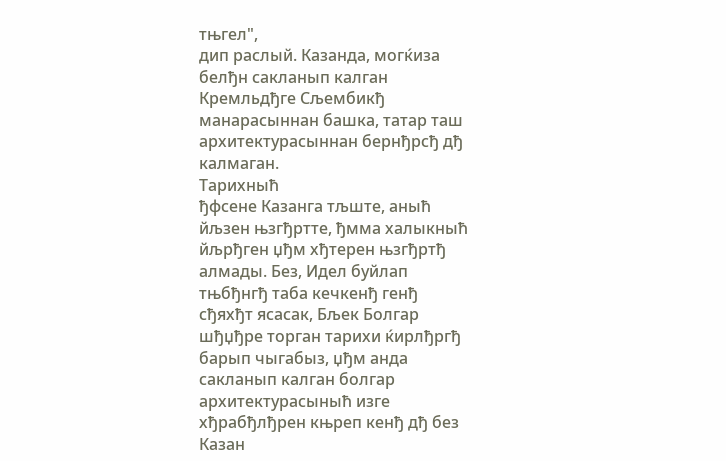тњгел",
дип раслый. Казанда, могќиза
белђн сакланып калган
Кремльдђге Сљембикђ
манарасыннан башка, татар таш
архитектурасыннан бернђрсђ дђ
калмаган.
Тарихныћ
ђфсене Казанга тљште, аныћ
йљзен њзгђртте, ђмма халыкныћ
йљрђген џђм хђтерен њзгђртђ
алмады. Без, Идел буйлап
тњбђнгђ таба кечкенђ генђ
сђяхђт ясасак, Бљек Болгар
шђџђре торган тарихи ќирлђргђ
барып чыгабыз, џђм анда
сакланып калган болгар
архитектурасыныћ изге
хђрабђлђрен књреп кенђ дђ без
Казан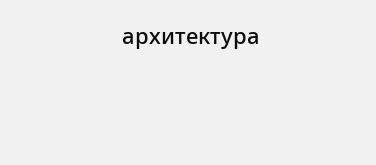архитектура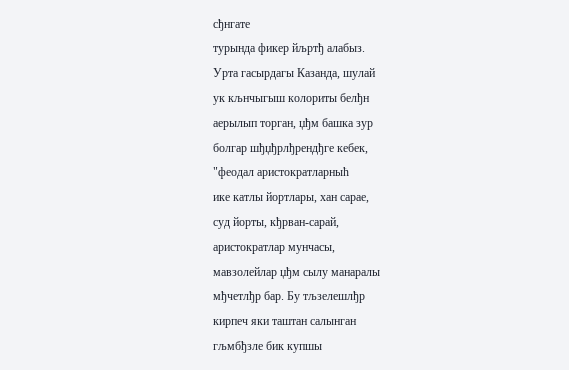сђнгате
турында фикер йљртђ алабыз.
Урта гасырдагы Казанда, шулай
ук кљнчыгыш колориты белђн
аерылып торган, џђм башка зур
болгар шђџђрлђрендђге кебек,
"феодал аристократларныћ
ике катлы йортлары, хан сарае,
суд йорты, кђрван-сарай,
аристократлар мунчасы,
мавзолейлар џђм сылу манаралы
мђчетлђр бар. Бу тљзелешлђр
кирпеч яки таштан салынган
гљмбђзле бик купшы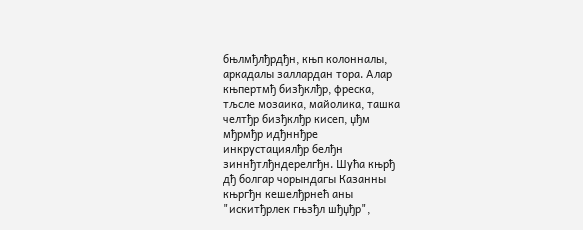бњлмђлђрдђн, књп колонналы,
аркадалы заллардан тора. Алар
књпертмђ бизђклђр, фреска,
тљсле мозаика, майолика, ташка
челтђр бизђклђр кисеп, џђм
мђрмђр идђннђре
инкрустациялђр белђн
зиннђтлђндерелгђн. Шућа књрђ
дђ болгар чорындагы Казанны
књргђн кешелђрнећ аны
"искитђрлек гњзђл шђџђр",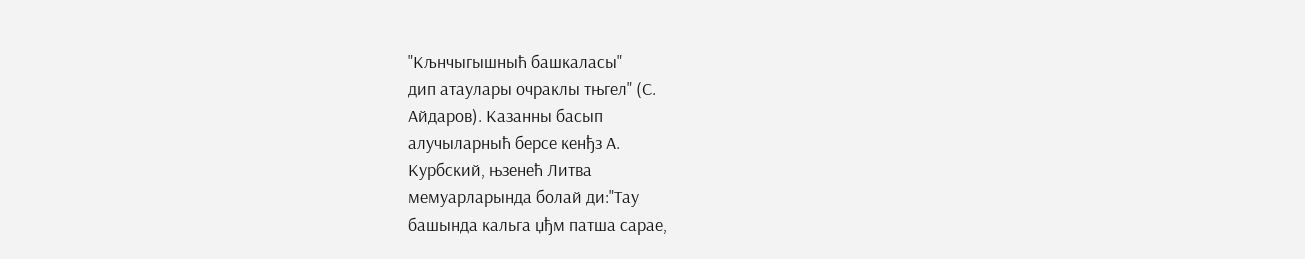"Кљнчыгышныћ башкаласы"
дип атаулары очраклы тњгел" (С.
Айдаров). Казанны басып
алучыларныћ берсе кенђз А.
Курбский, њзенећ Литва
мемуарларында болай ди:"Тау
башында кальга џђм патша сарае,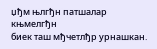џђм њлгђн патшалар књмелгђн
биек таш мђчетлђр урнашкан.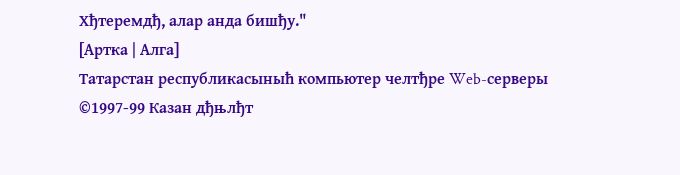Хђтеремдђ, алар анда бишђу."
[Артка | Алга]
Татарстан республикасыныћ компьютер челтђре Web-серверы
©1997-99 Казан дђњлђт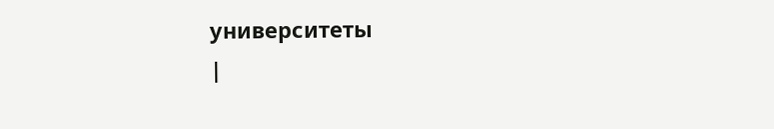университеты
|